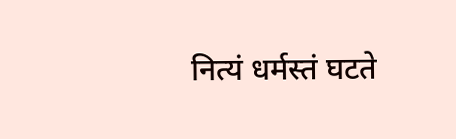नित्यं धर्मस्तं घटते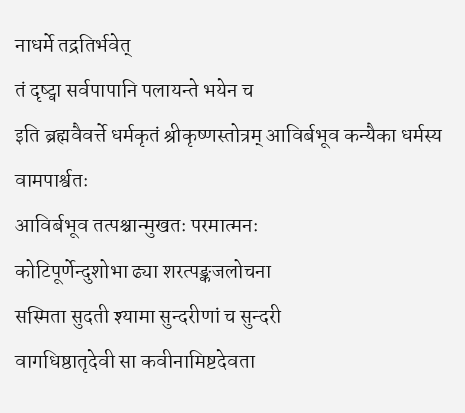नाधर्मे तद्रतिर्भवेत्
तं दृष्ट्वा सर्वपापानि पलायन्ते भयेन च
इति ब्रह्मवैवर्त्ते धर्मकृतं श्रीकृष्णस्तोत्रम् आविर्बभूव कन्यैका धर्मस्य वामपार्श्वतः
आविर्बभूव तत्पश्चान्मुखतः परमात्मनः
कोटिपूर्णेन्दुशोभा ढ्या शरत्पङ्कजलोचना
सस्मिता सुदती श्यामा सुन्दरीणां च सुन्दरी
वागधिष्ठातृदेवी सा कवीनामिष्टदेवता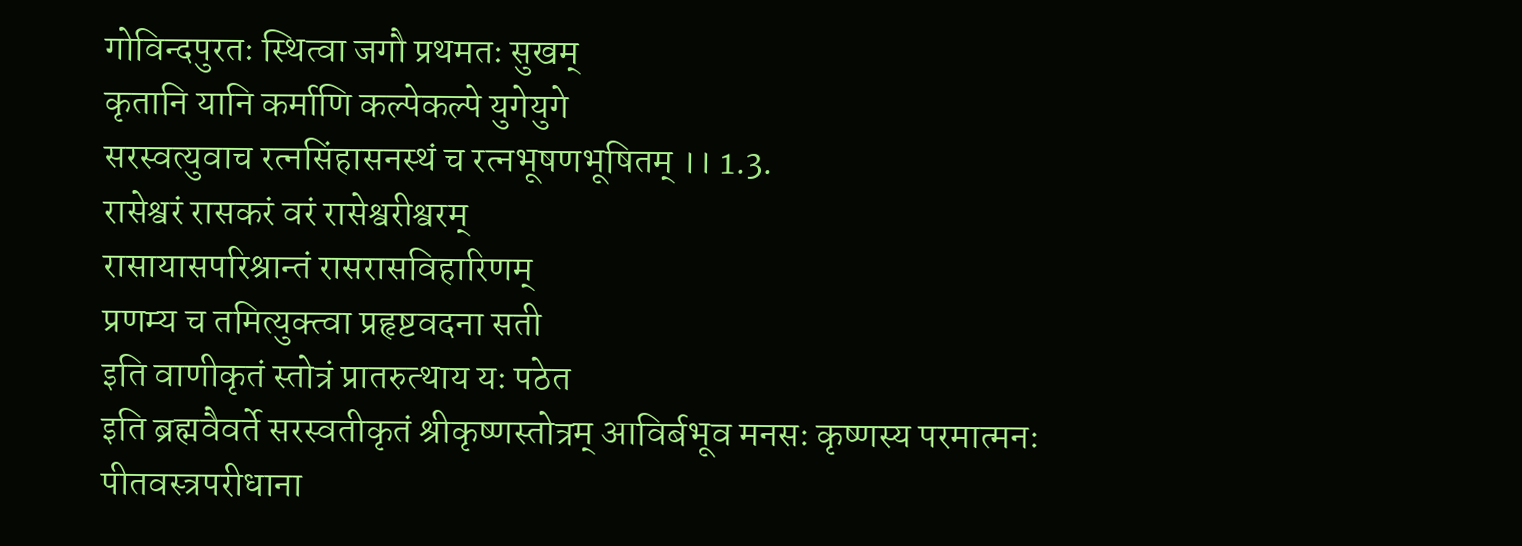गोविन्दपुरतः स्थित्वा जगौ प्रथमतः सुखम्
कृतानि यानि कर्माणि कल्पेकल्पे युगेयुगे
सरस्वत्युवाच रत्नसिंहासनस्थं च रत्नभूषणभूषितम् ।। 1.3.
रासेश्वरं रासकरं वरं रासेश्वरीश्वरम्
रासायासपरिश्रान्तं रासरासविहारिणम्
प्रणम्य च तमित्युक्त्वा प्रहृष्टवदना सती
इति वाणीकृतं स्तोत्रं प्रातरुत्थाय यः पठेत
इति ब्रह्मवैवर्ते सरस्वतीकृतं श्रीकृष्णस्तोत्रम् आविर्बभूव मनसः कृष्णस्य परमात्मनः
पीतवस्त्रपरीधाना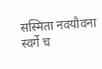सस्मिता नवयौवना स्वर्गे च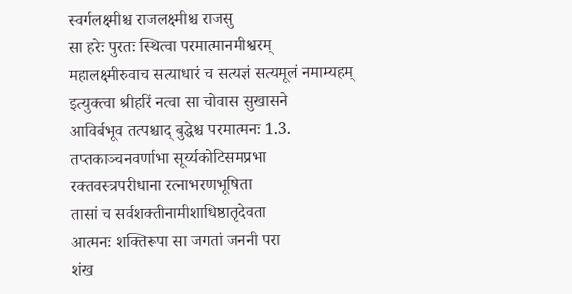स्वर्गलक्ष्मीश्च राजलक्ष्मीश्च राजसु
सा हरेः पुरतः स्थित्वा परमात्मानमीश्वरम्
महालक्ष्मीरुवाच सत्याधारं च सत्यज्ञं सत्यमूलं नमाम्यहम्
इत्युक्त्वा श्रीहरिं नत्वा सा चोवास सुखासने
आविर्बभूव तत्पश्चाद् बुद्धेश्च परमात्मनः 1.3.
तप्तकाञ्चनवर्णाभा सूर्य्यकोटिसमप्रभा
रक्तवस्त्रपरीधाना रत्नाभरणभूषिता
तासां च सर्वशक्तीनामीशाधिष्ठातृदेवता
आत्मनः शक्तिरूपा सा जगतां जननी परा
शंख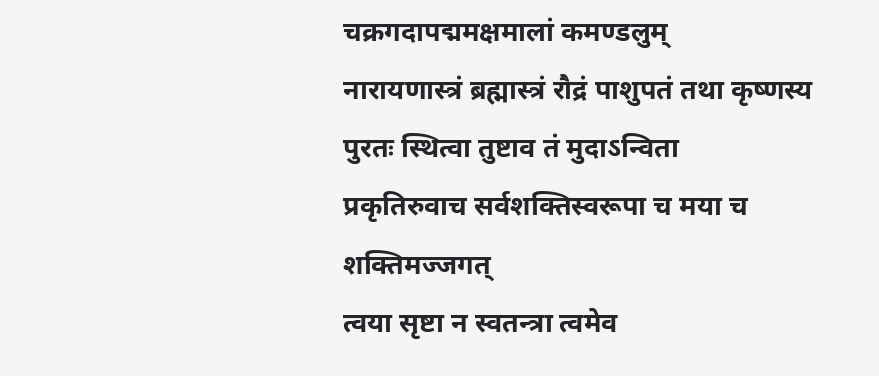चक्रगदापद्ममक्षमालां कमण्डलुम्
नारायणास्त्रं ब्रह्मास्त्रं रौद्रं पाशुपतं तथा कृष्णस्य पुरतः स्थित्वा तुष्टाव तं मुदाऽन्विता
प्रकृतिरुवाच सर्वशक्तिस्वरूपा च मया च शक्तिमज्जगत्
त्वया सृष्टा न स्वतन्त्रा त्वमेव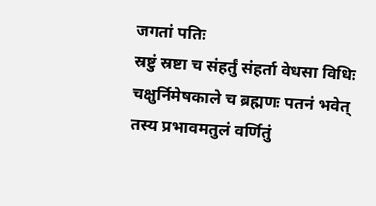जगतां पतिः
स्रष्टुं स्रष्टा च संहर्तुं संहर्ता वेधसा विधिः चक्षुर्निमेषकाले च ब्रह्मणः पतनं भवेत्
तस्य प्रभावमतुलं वर्णितुं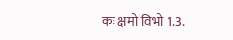कः क्षमो विभो 1.3.